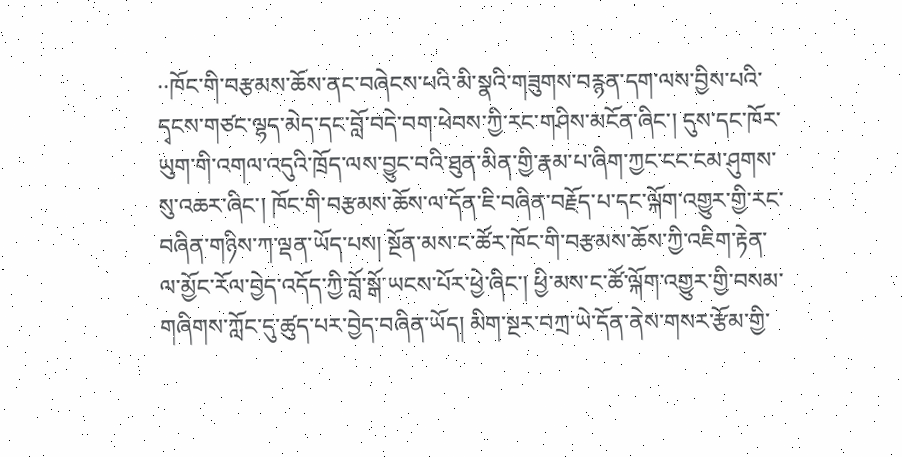··ཁོང་གི་བརྩམས་ཆོས་ནང་བཞེངས་པའི་མི་སྣའི་གཟུགས་བརྙན་དག་ལས་བྱིས་པའི་དྭངས་གཙང་ལྷད་མེད་དང་བློ་བདེ་བག་ཕེབས་ཀྱི་རང་གཤིས་མངོན་ཞིང་། དུས་དང་ཁོར་ཡུག་གི་འགལ་འདུའི་ཁྲོད་ལས་བྱུང་བའི་ཐུན་མིན་གྱི་རྣམ་པ་ཞིག་ཀྱང་ངང་ངམ་ཤུགས་སུ་འཆར་ཞིང་། ཁོང་གི་བརྩམས་ཆོས་ལ་དོན་ཇི་བཞིན་བརྗོད་པ་དང་ལྐོག་འགྱུར་གྱི་རང་བཞིན་གཉིས་ཀ་ལྡན་ཡོད་པས། སྔོན་མས་ང་ཚོར་ཁོང་གི་བརྩམས་ཆོས་ཀྱི་འཇིག་རྟེན་ལ་མྱོང་རོལ་བྱེད་འདོད་ཀྱི་བློ་སྒོ་ཡངས་པོར་ཕྱེ་ཞིང་། ཕྱི་མས་ང་ཚོ་ལྐོག་འགྱུར་གྱི་བསམ་གཞིགས་ཀློང་དུ་ཚུད་པར་བྱེད་བཞིན་ཡོད། མིག་སྔར་བཀྲ་ཡེ་དོན་ནེས་གསར་རྩོམ་གྱི་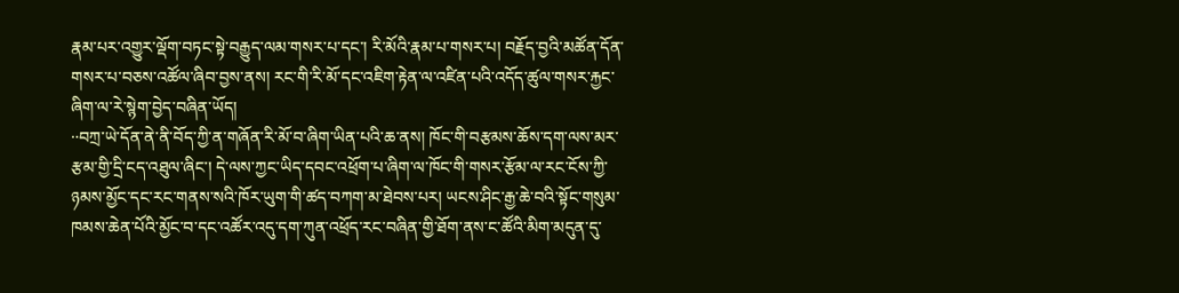རྣམ་པར་འགྱུར་ལྡོག་བཏང་སྟེ་བརྒྱུད་ལམ་གསར་པ་དང་། རི་མོའི་རྣམ་པ་གསར་པ། བརྗོད་བྱའི་མཚོན་དོན་གསར་པ་བཅས་འཚོལ་ཞིབ་བྱས་ནས། རང་གི་རི་མོ་དང་འཇིག་རྟེན་ལ་འཛིན་པའི་འདོད་ཚུལ་གསར་རྐྱང་ཞིག་ལ་རེ་སྙེག་བྱེད་བཞིན་ཡོད།
··བཀྲ་ཡེ་དོན་ནེ་ནི་བོད་ཀྱི་ན་གཞོན་རི་མོ་བ་ཞིག་ཡིན་པའི་ཆ་ནས། ཁོང་གི་བརྩམས་ཆོས་དག་ལས་མར་རྩམ་གྱི་དྲི་ངད་འཐུལ་ཞིང་། དེ་ལས་ཀྱང་ཡིད་དབང་འཕྲོག་པ་ཞིག་ལ་ཁོང་གི་གསར་རྩོམ་ལ་རང་ངོས་ཀྱི་ཉམས་མྱོང་དང་རང་གནས་སའི་ཁོར་ཡུག་གི་ཚད་བཀག་མ་ཐེབས་པར། ཡངས་ཤིང་རྒྱ་ཆེ་བའི་སྟོང་གསུམ་ཁམས་ཆེན་པོའི་མྱོང་བ་དང་འཚོར་འདུ་དག་ཀུན་འཕྲོད་རང་བཞིན་གྱི་ཐོག་ནས་ང་ཚོའི་མིག་མདུན་དུ་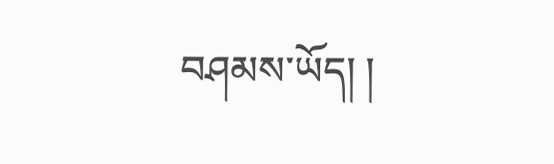བཤམས་ཡོད། །